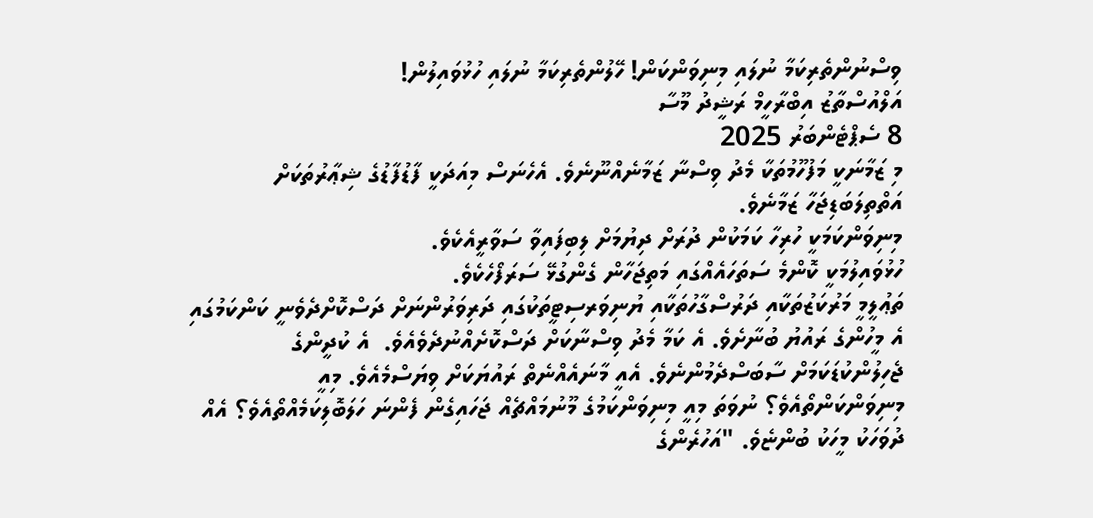ވިސްނުންތެރިކަމާ ނުލައި މިނިވަންކަން! ހޭލުންތެރިކަމާ ނުލައި ހުޅުވައިލުން!
އަލްއުސްތާޒު އިބްރާހީމް ރަޝީދު މޫސާ
8 ސެޕްޓެންބަރު 2025
މި ޒަމާނަކީ މަފުހޫމުތަކާ މެދު ވިސްނާ ޒަމާނެއްނޫނެވެ. އެހެނަސް މިއަދަކީ ފާޑުފާޑުގެ ޝިޢާރުތަކަށް އަތްތިލަބަޑިޖަހާ ޒަމާނެވެ.
މިނިވަންކަމަކީ ހުރިހާ ކަމަކުން ދުރަށް ދިޔުމަށް ލިބިފައިވާ ސަވާރީއެކެވެ.
ހުޅުވައިލުމަކީ ކޮންމެ ސަތަހައެއްގައި މަތިޖަހާން ގެންގުޅޭ ސަރަފޯހެކެވެ.
ތަޢުލީމީ މަރުކަޒުތަކާއި ދަރުސްގާހުތަކާއި ޔުނިވަރސިޓީތަކުގައި ދަރިވަރުންނަށް ދަސްކޮށްދެވެނީ ކަންކަމުގައި އެ މީހުންގެ ރައުޔު ބުނާށެވެ. އެ ކަމާ މެދު ވިސްނާކަށް ދަސްކޮށެއްނުދެވެއެވެ.  އެ ކުދީންގެ ޖެހިލުންކުޑަކަމަށް ސާބަސްދެމުންނެވެ. އެއީ މާނައެއްނެތް ރައުޔަކަށް ވިޔަސްމެއެވެ. މިއީ މިނިވަންކަންތޯއެވެ؟ ނުވަތަ މިއީ މިނިވަންކަމުގެ މޫނުމައްޗެއް ޖަހައިގެން ފެންނަ ހަލަބޮލިކަމެއްތޯއެވެ؟ އެއް ދުވަހަކު މީހަކު ބުންޏެވެ. "އަހުރެންގެ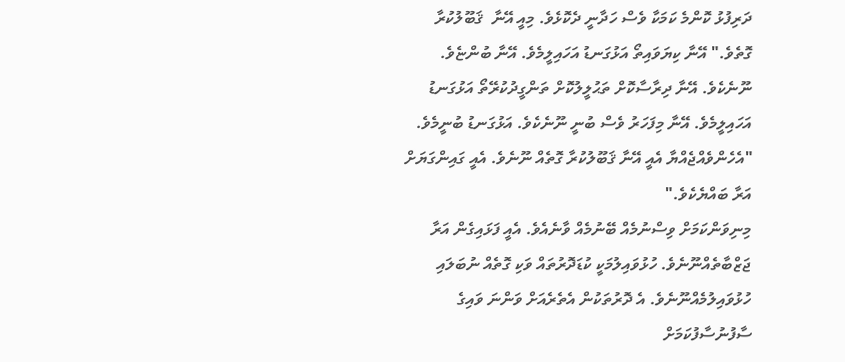ދަރިފުޅު ކޮންމެ ކަމަކާ ވެސް ހަދާނީ ދެކޮޅެވެ. މިއީ އޭނާ  ޤަބޫލުކުރާ ގޮތެވެ." އޭނާ ކިޔަވައިތޯ އަޅުގަނޑު އަހައިލީމެވެ. އޭނާ ބުންޏެވެ. ނޫނެކެވެ. އޭނާ ދިރާސާކޮށް ތަޙުލީލުކޮށް ތަންގީދުކުރޭތޯ އަޅުގަނޑު އަހައިލީމެވެ. އޭނާ މިފަހަރު ވެސް ބުނީ ނޫނެކެވެ. އަޅުގަނޑު ބުނީމެވެ. "އެހެންވެއްޖެއްޔާ އެއީ އޭނާ ޤަބޫލުކުރާ ގޮތެއް ނޫނެވެ. އެއީ ގައިންގަޔަށް އަރާ ބައްޔެކެވެ."
މިނިވަންކަމަށް ވިސްނުމެއް ބޭނުމެއް ވާނެއެވެ. އެއީ ފަޅައިގެން އަރާ ޖަޒްބާތެއްނޫނެވެ. ހުޅުވައިލުމަކީ ކުޑަދޮރުތައް ވަކި ގޮތެއް ނުބަލައި ހުޅުވައިލުމެއްނޫނެވެ. އެ ދޮރުތަކުން އެތެރެއަށް ވަންނަ ވައިގެ ސާފުނުސާފުކަމަށް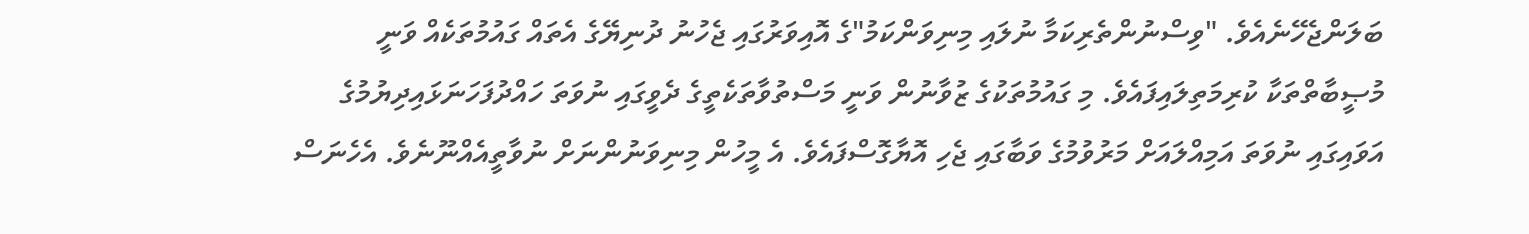ބަލަންޖެހޭނެއެވެ. "ވިސްނުންތެރިކަމާ ނުލައި މިނިވަންކަމު"ގެ އޮއިވަރުގައި ޖެހުނު ދުނިޔޭގެ އެތައް ގައުމުތަކެއް ވަނީ މުޞީބާތްތަކާ ކުރިމަތިލައިފައެވެ. މި ގައުމުތަކުގެ ޒުވާނުން ވަނީ މަސްތުވާތަކެތީގެ ދެވީގައި ނުވަތަ ހައްދުފަހަނަޅައިދިޔުމުގެ  އަވައިގައި ނުވަތަ އަމިއްލައަށް މަރުވުމުގެ ވަބާގައި ޖެހި އޮޔާގޮސްފައެވެ. އެ މީހުން މިނިވަނުންނަށް ނުވާތީއެއްނޫނެވެ. އެހެނަސް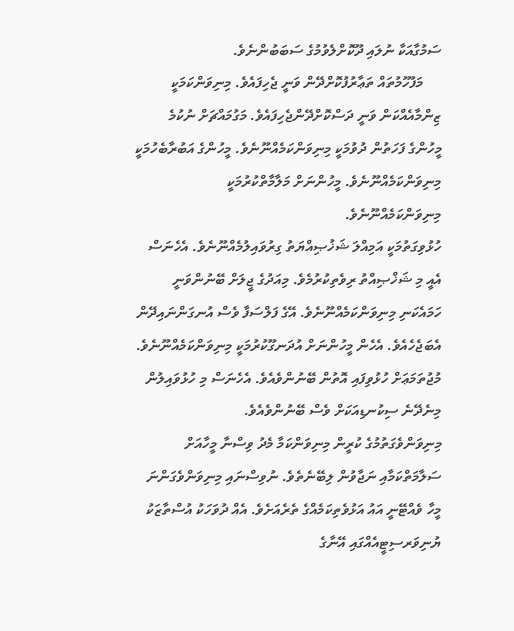ސަމުގާއަކާ ނުލައި ދޫކޮށްލެވުމުގެ ސަބަބުންނެވެ.
     މަފުހޫމުތައް ތަޢާރުފުކޮށްދޭން ވަނީ ޖެހިފައެވެ. މިނިވަންކަމަކީ ޒިންމާއެއްކަން ވަނީ ދަސްކޮށްދޭންޖެހިފައެވެ. މަގުމައްޗަށް ނުކުމެ މީހުންގެ ފަހަތުން ދުވުމަކީ މިނިވަންކަމެއްނޫނެވެ. މީހުންގެ އަބުރާބެހުމަކީ މިނިވަންކަމެއްނޫނެވެ. މީހުންނަށް މަލާމާތްކުރުމަކީ މިނިވަންކަމެއްނޫނެވެ.
ހުޅުވިގަތުމަކީ އަމިއްލަ ޝަޚުޞިއްޔަތު ގިރުވައިލުމެއްނޫނެވެ. އެހެނަސް އެއީ މި ޝަޚްޞިއްތު ރިވެތިކުރުމެވެ. މިއަދުގެ ޖީލަށް ބޭނުންވަނީ ހަމައެކަނި މިނިވަންކަމެއްނޫނެވެ. އޭގެ ފަލްސަފާ ވެސް އުނގަންނައިދޭން އެބަޖެހެއެވެ. އެހެން މީހުންނަށް އުދަނގޫކުރުމަކީ މިނިވަންކަމެއްނޫނެވެ. މުޖުތަމަޢަށް ހުޅުވިފައި އޮތުން ބޭނުންވެއެވެ. އެހެނަސް މި ހުޅުވައިލުން މިނެދޭނެ ސިކުނޑިއަކަށް ވެސް ބޭނުންވެއެވެ.
މިނިވަންވެގަތުމުގެ ކުރީން މިނިވަންކަމާ މެދު ވިސްނާ މީހާއަށް ސަލާމަތްކަމާއި ނަޖާވުން ލިބޭނެތެވެ. ނުވިސްނައި މިނިވަންވެގަންނަ މީހާ ވެއްޓޭނީ އައު އަޅުވެތިކަމެއްގެ ތެރެއަށެވެ. އެއް ދުވަހަކު އުސްތާޒަކު ޔުނިވަރސިޓީއެއްގައި އޭނާގެ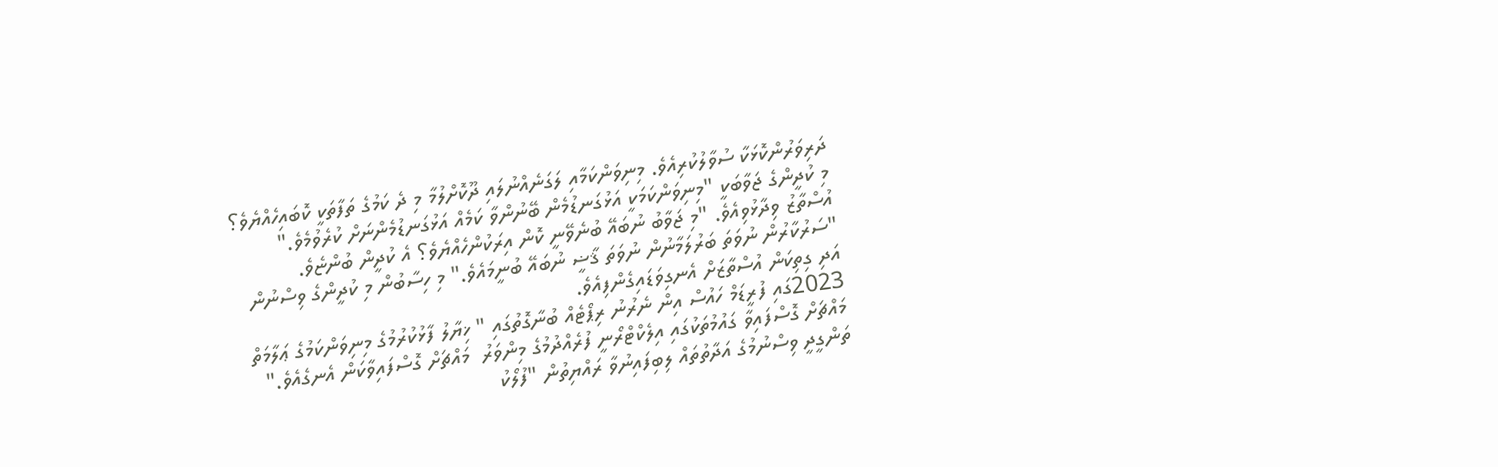ދަރިވަރުންކޮޅަކާ ސުވާލުކުރިއެވެ. މިނިވަންކަމާއި ލަގަނެއްނުލައި ދޫކޮށްލުމާ މި ދެ ކަމުގެ ތަފާތަކީ ކޮބައިހެއްޔެވެ؟ މި ކުދީންގެ ޖަވާބަކީ "މިނިވަންކަމަކީ އަޅުގަނޑުމެން ބޭނުންވާ ކަމެއް އަޅުގަނޑުމެންނަށް ކުރެވުމެވެ." އުސްތާޒު ވިދާޅުވިއެވެ. "މި ޖަވާބު ނުބައޭ ބުނެވޭނީ ކޮން އިރަކުންހެއްޔެވެ؟ އެ ކުދީން ބުންޏެވެ. "ސަރުކާރުން ނުވަތަ ބަރުލަމާނުން ނުވަތަ ޤާޟީ ނުބައޭ ބުނީމައެވެ." މި ހިސާބުން މި ކުދީންގެ ވިސްނުން އަދި ގިތިކަން އުސްތާޒަށް އެނގިވަޑައިގެންފިއެވެ.
2023ގައި ފުރީޑަމް ހައުސް އިން ނެރުނު ރިޕޯޓެއް ބުނާގޮތުގައި " ޚިޔާލު ފާޅުކުރުމުގެ މިނިވަންކަމުގެ ޢަލާމަތް މައްޗަށް ގޮސްފައިވާ ގައުމުތަކުގައި އިލެކްޓްރޯނީ ފުރެއްދުމުގެ މިންވަރު  މައްޗަށް ގޮސްފައިވާކަން އެނގެއެވެ." ތަންގީދީ ވިސްނުމުގެ އަދާތުތައް ލިބިފައިނުވާ ރައްޔިތުން "ފުލޯކު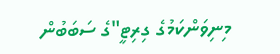މިނިވަންކަމުގެ ގިރިޓީ"ގެ ސަބަބުން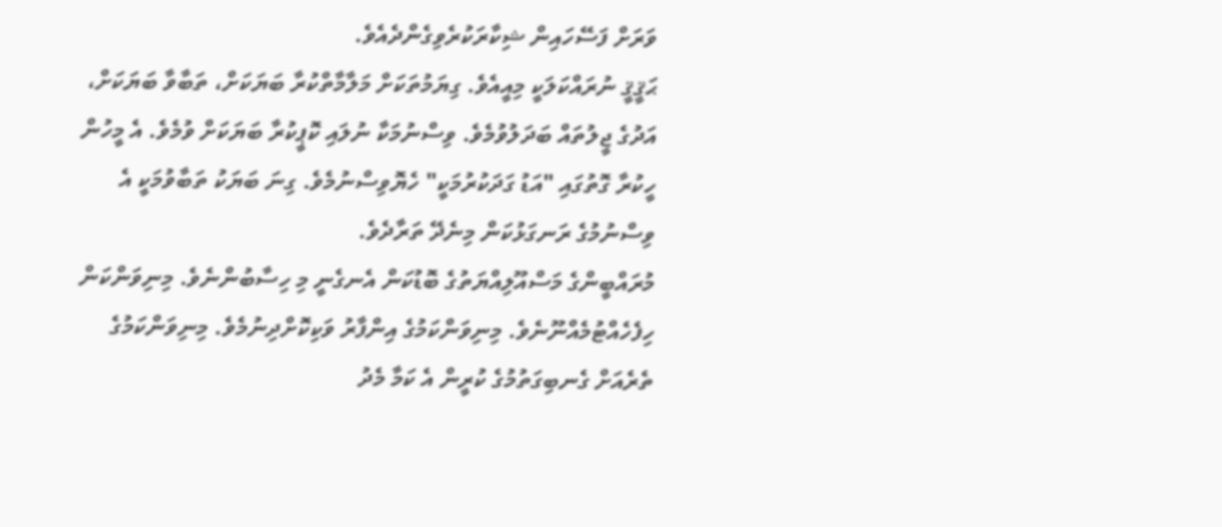ވަރަށް ފަސޭހައިން ޝިކާރަކުރެވިގެންދެއެވެ.
ޙަޤީޤީ ނުރައްކަލަކީ މިއީއެވެ. ގިޔަމުތަކަށް މަލާމާތްކުރާ ބަޔަކަށް، ތަބާވާ ބަޔަކަށް، އަދުގެ ޖީލުތައް ބަދަލުވުމެވެ. ވިސްނުމަކާ ނުލައި ކޮޕީކުރާ ބަޔަކަށް ވުމެވެ. އެ މީހުން ހީކުރާ ގޮތުގައި "އަޑު ގަދަކުރުމަކީ" ހެޔޮވިސްނުމެވެ. ގިނަ ބަޔަކު ތަބާވުމަކީ އެ ވިސްނުމުގެ ރަނގަޅުކަން މިނެދޭ ތަރާދެވެ.
މުރައްބީންގެ މަސްއޫލިއްޔަތުގެ ބޮޑުކަން އެނގެނީ މި ހިސާބުންނެވެ. މިނިވަންކަން ހިފެހެއްޓުމެއްނޫނެވެ. މިނިވަންކަމުގެ އިންފާރު ވަކިކޮށްދިނުމެވެ. މިނިވަންކަމުގެ ތެރެއަށް ގެނބިގަތުމުގެ ކުރީން އެ ކަމާ މެދު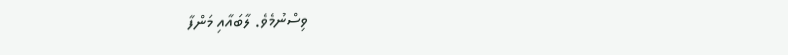ވިސްނުމެވެ. ލާބައާއި މަންފާ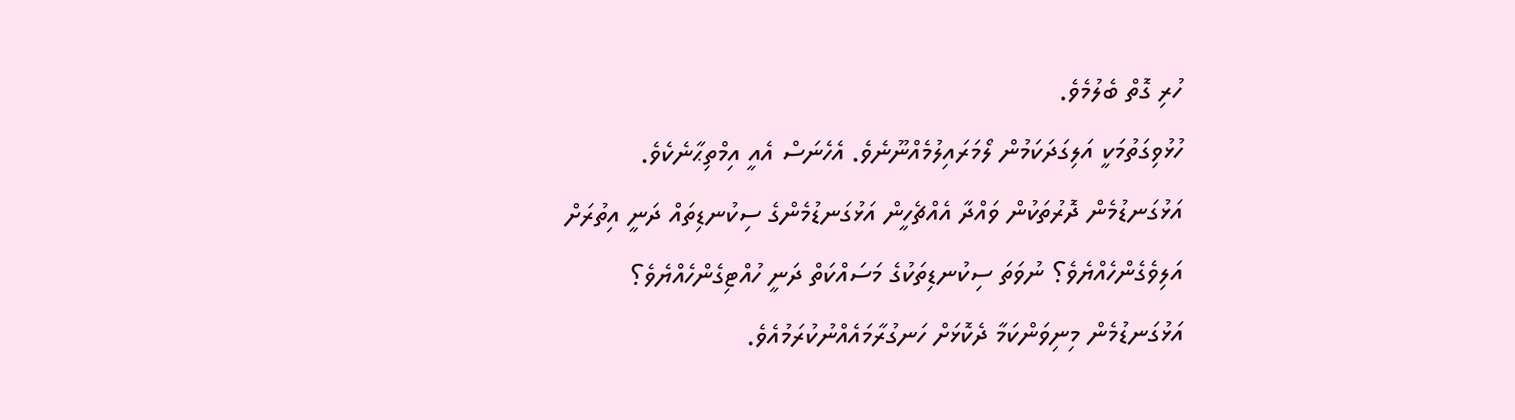ހުރި ގޮތް ބެލުމެވެ.
ހުޅުވިގަތުމަކީ އަލިގަދަކަމުން ލޯމަރައިލުމެއްނޫނެވެ. އެހެނަސް އެއީ އިމްތިޙާނެކެވެ. އަޅުގަނޑުމެން ދޮރުތަކުން ވައްދާ އެއްޗެހީން އަޅުގަނޑުމެންގެ ސިކުނޑިތައް ދަނީ އިތުރަށް އަލިވެގެންހެއްޔެވެ؟ ނުވަތަ ސިކުނޑިތަކުގެ މަސައްކަތް ދަނީ ހުއްޓިގެންހެއްޔެވެ؟ އަޅުގަނޑުމެން މިނިވަންކަމާ ދެކޮޅަށް ހަނގުރާމައެއްނުކުރަމުއެވެ.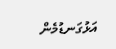އަޅުގަނޑުމެން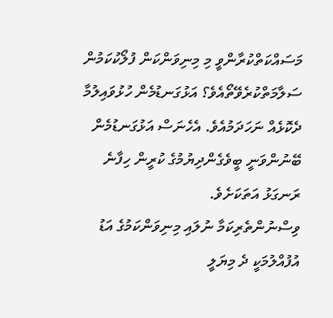މަސައްކަތްކުރާންވީ މި މިނިވަންކަން ފުލޯކުކަމުން ސަލާމަތްކުރެވޭތޯއެވެ؟ އަޅުގަނޑުމެން ހުޅުވައިލުމާ ދެކޮޅެއް ނަހަދަމުއެވެ. އެހެނަސް އަޅުގަނޑުމެން ބޭނުންވަނީ ބީވެގެންދިޔުމުގެ ކުރީން ހިފާނެ ރަނގަޅު އަތަކަށެވެ.
ވިސްނުންތެރިކަމާ ނުލައި މިނިވަންކަމުގެ އަޑު އުފުއްލުމަކީ ދެ މިޔަލީ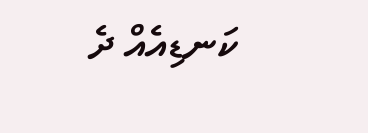ކަނޑިއެއް ދެ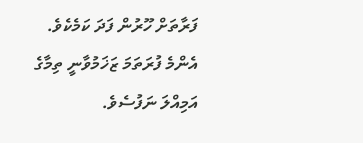ފަރާތަށް ހޫރުން ފަދަ ކަމެކެވެ. އެންމެ ފުރަތަމަ ޒަޚަމުވާނީ ތިމާގެ އަމިއްލަ ނަފުސެވެ.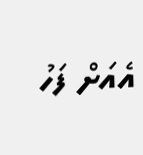އެއަށް ފަހު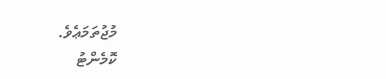މުޖުތަމަޢެވެ.
ކޮމެންޓު